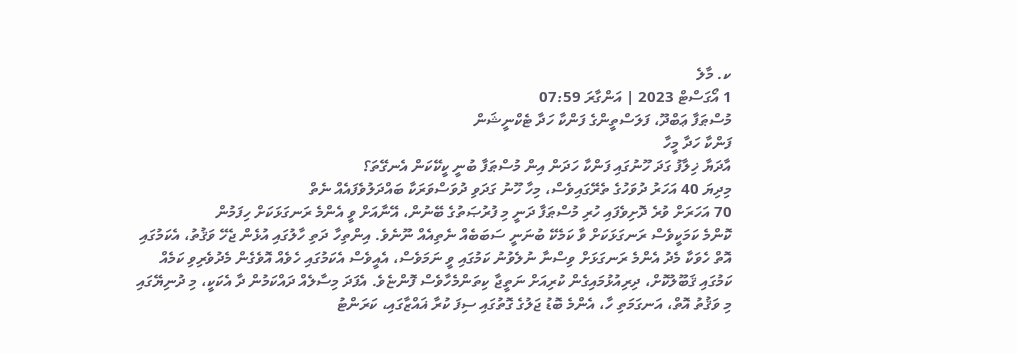ކ. މާލެ
1 އޯގަސްޓް 2023 | އަންގާރަ 07:59
މުސްޠަފާ ޢަބްދޫ، ފަލަސްތީންގެ ފަންކާ ހަދާ ޓެކްނީޝަން
ފަންކާ ހަދާ މީހާ
އާދަޔާ ޚިލާފު ގަދަ ހޫނުގައި ފަންކާ ހަދަން އިން މުސްޠަފާ ބުނީ ކީކޭކަން އެނގޭތަ؟
މިދިޔަ 40 އަހަރު ދުވަހުގެ ތެރޭގައިވެސް، މިހާ ހޫނު ގަދަވި ދުވަސްވަރަކާ ބައްދަލުވެފައެއް ނެތް
70 އަހަރަށް ވުރެ ދޮށިވެފައި ހުރި މުސްޠަފާ ދަނީ މި ފުރުޞަތުގެ ބޭނުން، އޭނާއަށް ވީ އެންމެ ރަނގަޅަކަށް ހިފަމުން
ކޮންމެ ކަމަކީވެސް ރަނގަޅަކަށް ވާ ކަމެކޭ ބުނަނީ ސަބަބެއް ނެތިއެއް ނޫނެވެ. އިންތިހާ ދަތި ހާލުގައި އުޅެން ޖެހޭ ވަޤުތު، އެކަމުގައި އޮތް ހެވަކާ މެދު އެންމެ ރަނގަޅަށް ވިސްނާ ނުލެވުނު ކަމުގައި ވީ ނަމަވެސް، އެއީވެސް އެކަމުގައި ހެވެއް އޮވެގެން މެދުވެރިވި ކަމެއް ކަމުގައި ޤަބޫލުކޮށް، ދިރިއުޅުމައިގެން ކުރިއަށް ނަތީޖާ ކިތަންމެހާވެސް ފޮންޏެވެ. އެފަދަ މިސާލެއް ދައްކަމުން ދާ އެކަކީ، މި ދުނިޔޭގައި މި ވަޤުތު އޮތް، އަނގަމަތި ހާ، އެންމެ ބޮޑު ޖަލުގެ ގޮތުގައި ސިފަ ކުރާ ޣައްޒާގައި، ކަރަންޓު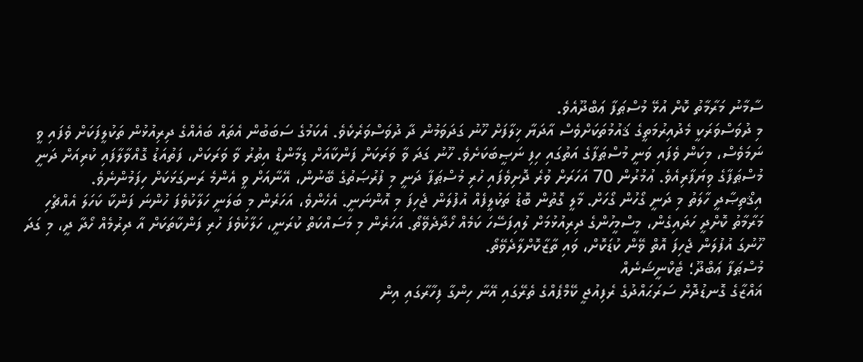ސާމާނު މަރާމާތު ކޮށް އުޅޭ މުސްޠަފާ ޢަބްދޫއެވެ.
މި ދުވަސްވަރަކީ މެދުއިރުމަތީގެ ޤައުމުތަކަށްވެސް އާދަޔާ ޚިލާފަށް ހޫނު ގަދަވަމުން ދާ ދުވަސްވަރެކެވެ. އެކަމުގެ ސަބަބުން އެތައް ބައެއްގެ ދިރިއުޅުން ތަކުލީފަކަށް ވެފައި ވީ ނަމަވެސް، މިކަން ވެފައި ވަނީ މުސްޠަފާގެ އަތުގައި ހިފި ނަޞީބަކަށެވެ. ހޫނު ގަދަ ވާ ވަރަކަށް ފަންކާއަށް ޑިމާންޑް އިތުރު ވާ ވަރަކަށް، ފަތުއަޑު ގޮއްވާލާފައި ކުރިއަށް ދަނީ މުސްޠަފާގެ ވިޔަފާރިއެވެ. ޢުމުރުން 70 އަހަރަށް ވުރެ ދޮށިވެފައި ހުރި މުސްޠަފާ ދަނީ މި ފުރުޞަތުގެ ބޭނުން، އޭނާއަށް ވީ އެންމެ ރަނގަޅަކަށް ހިފަމުންނެވެ.
އިޤްތިޞާދީ ހާލަތު މި ދަނީ ގޯހުން ގޯހަށް. މާލީ ގޮތުން ބޮޑު ތަކުލީފެއް އުފުލަން ޖެހިފަ މި އޮންނަނީ. އެހެންވެ، އަހަރެން މި ބަލަނީ ހަލާކުވެފަ ހުންނަ ފަންކާ ކަހަލަ އެއްޗެހި މަރާމާތު ކޮށްދީ ހަދައިގެން، މީސްމީހުންގެ ދިރިއުޅުމަށް ލުއިފަސޭހަ ކަމެއް ހޯދާދެވޭތޯ. އަހަރެން މި މަސައްކަތް ކުރަނީ، ހަލާކުވެފަ ހުރި ފަންކާތަކަށް އާ ދިރުމެއް ހޯދާ ދީ، މި ގަދަ ހޫނުގަ އުފުލަން ޖެހިފަ އޮތް ވޭން ކުޑަކޮށް، ވައި ތާޒާކޮށްލާދެވޭތޯ.
މުސްޠަފާ ޢަބްދޫ؛ ޓެކްނީޝަނެއް
ޣައްޒާގެ ގޮނޑުދޮށް ސަރަޙައްދުގެ ރެފިއުޖީ ކޭމްޕެއްގެ ތެރޭގައި އޭނާ ހިންގާ ފިހާރާގައި އިން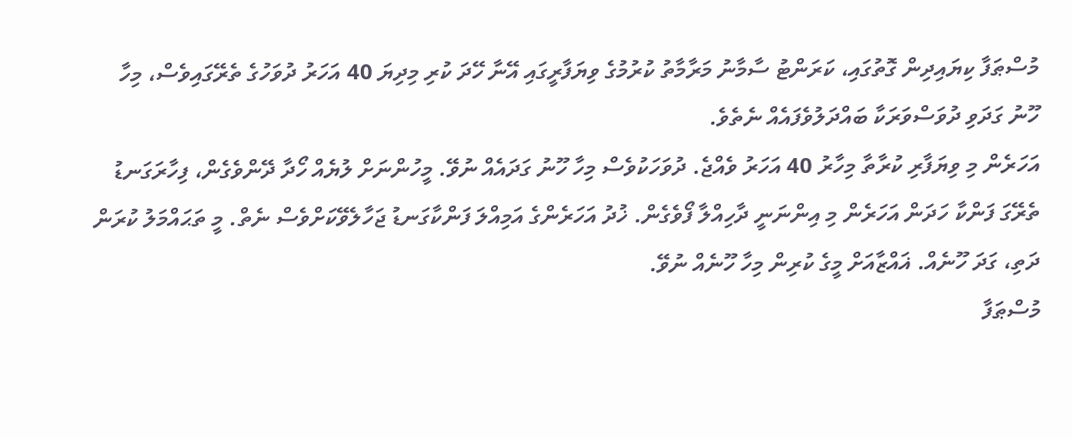މުސްޠަފާ ކިޔައިދިން ގޮތުގައި، ކަރަންޓު ސާމާނު މަރާމާތު ކުރުމުގެ ވިޔަފާރީގައި އޭނާ ހޭދަ ކުރި މިދިޔަ 40 އަހަރު ދުވަހުގެ ތެރޭގައިވެސް، މިހާ ހޫނު ގަދަވި ދުވަސްވަރަކާ ބައްދަލުވެފައެއް ނެތެވެ.
އަހަރެން މި ވިޔަފާރި ކުރާތާ މިހާރު 40 އަހަރު ވެއްޖެ. ދުވަހަކުވެސް މިހާ ހޫނު ގަދައެއް ނުވޭ. މީހުންނަށް ލުޔެއް ހޯދާ ދޭންވެގެން، ފިހާރަގަނޑު ތެރޭގަ ފަންކާ ހަދަން އަހަރެން މި އިންނަނީ ދާހިއްލާ ފޯވެގެން. ޚުދު އަހަރެންގެ އަމިއްލަ ފަންކާގަނޑު ޖަހާލެވޭކަށްވެސް ނެތް. މީ ތަޙައްމަލު ކުރަން ދަތި، ގަދަ ހޫނެއް. ޣައްޒާއަށް މީގެ ކުރިން މިހާ ހޫނެއް ނުވޭ.
މުސްޠަފާ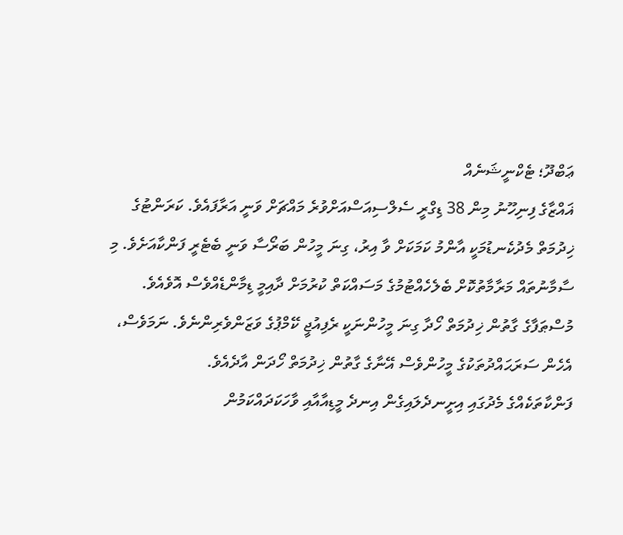ޢަބްދޫ؛ ޓެކްނީޝަނެއް
ޣައްޒާގެ ފިނިހޫނު މިން 38 ޑިގްރީ ސެލްސިއަސްއަށްވުރެ މައްޗަށް ވަނީ އަރާފައެވެ. ކަރަންޓުގެ ޚިދުމަތް މެދުކެނޑުމަކީ އާންމު ކަމަކަށް ވާ އިރު، ގިނަ މީހުން ބަރޯސާ ވަނީ ބެޓެރީ ފަންކާއަށެވެ. މި ސާމާނުތައް މަރާމާތުކޮށް ބެލެހެއްޓުމުގެ މަސައްކަތް ކުރުމަށް ދާއިމީ ޑިމާންޑެއްވެސް އޮވެއެވެ.
މުސްޠަފާގެ ގާތުން ޚިދުމަތް ހޯދާ ގިނަ މީހުންނަކީ ރެފިއުޖީ ކޭމްޕުގެ ވަޒަންވެރިންނެވެ. ނަމަވެސް، އެހެން ސަރަޙައްދުތަކުގެ މީހުންވެސް އޭނާގެ ގާތުން ޚިދުމަތް ހޯދަން އާދެއެވެ.
ފަންކާތަކެއްގެ މެދުގައި އިށީނދެލައިގެން އިނދެ މީޑިއާއާއި ވާހަކަދައްކަމުން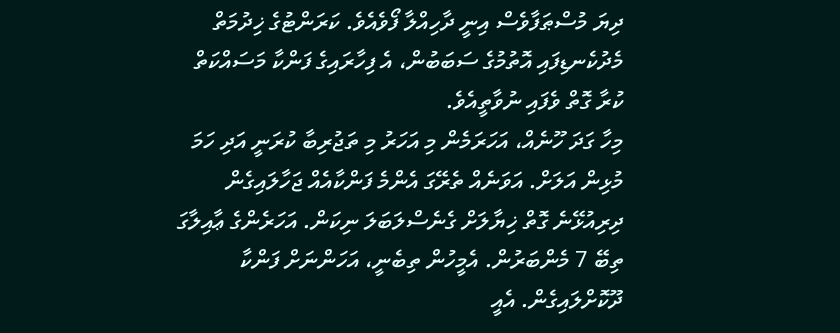ދިޔަ މުސްޠަފާވެސް އިނީ ދާހިއްލާ ފޯވެއެވެ. ކަރަންޓުގެ ޚިދުމަތް މެދުކެނޑިފައި އޮތުމުގެ ސަބަބުން، އެ ފިހާރައިގެ ފަންކާ މަސައްކަތް ކުރާ ގޮތް ވެފައި ނުވާތީއެވެ.
މިހާ ގަދަ ހޫނެއް، އަހަރަމެން މި އަހަރު މި ތަޖުރިބާ ކުރަނީ އަދި ހަމަ މުޅިން އަލަށް. އަވަނެއް ތެރޭގަ އެންމެ ފަންކާއެއް ޖަހާލައިގެން ދިރިއުޅޭނެ ގޮތް ޚިޔާލަށް ގެނެސްލަބަލަ ނިކަން. އަހަރެންގެ ޢާއިލާގަ ތިބޭ 7 މެންބަރުން. އެމީހުން ތިބެނީ، އަހަންނަށް ފަންކާ ދޫކޮށްލައިގެން. އެއީ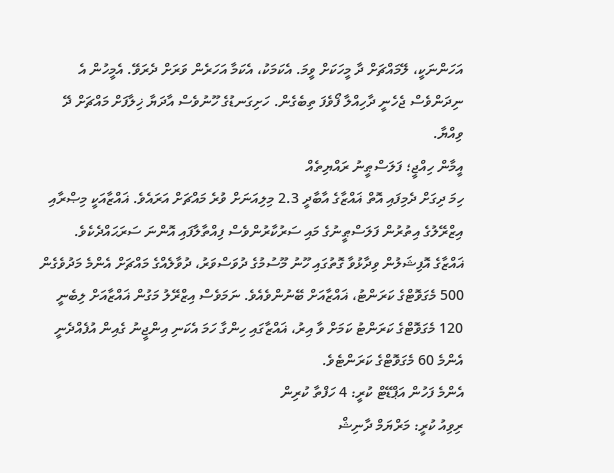އަހަންނަކީ، ލޭމައްޗަށް ދާ މީހަކަށް ވީމަ. އެކަމަކު، އެކަމާ އަހަރެން ވަރަށް ދެރަވޭ. އެމީހުން އެ ނިދަންވެސް ޖެހެނީ ދާހިއްލާ ފޯވެފަ ތިބެގެން. ހަށިގަނޑުގެ ހޫނުވެސް އާދަޔާ ޚިލާފަށް މައްޗަށް ދޭ ވިއްޔާ.
އީމާން ހިއްޖީ؛ ފަލަސްޠީނު ރައްޔިތެއް
ހިމަ ދިގަށް ދެމިފައި އޮތް ޣައްޒާގެ އާބާދީ 2.3 މިލިއަނަށް ވުރެ މައްޗަށް އަރައެވެ. ޣައްޒާއަކީ މިޞްރާއި އިޒްރޭލުގެ އިތުރުން ފަލަސްޠީނުގެ މައި ސަރުކާރުންވެސް ފިއްތާލާފައި އޮންނަ ސަރަޙައްދެކެވެ.
ޣައްޒާގެ އޮފިޝަލުން ވިދާޅުވާ ގޮތުގައި ހޫނު މޫސުމުގެ ދުވަސްވަރު، ދުވާލެއްގެ މައްޗަށް އެންމެ މަދުވެގެން 500 މެގަވޮޓްގެ ކަރަންޓު، ޣައްޒާއަށް ބޭނުންވެއެވެ. ނަމަވެސް އިޒްރޭލު މަގުން ޣައްޒާއަށް ލިބެނީ 120 މެގަވޮޓްގެ ކަރަންޓު ކަމަށް ވާ އިރު، ޣައްޒާގައި ހިންގާ ހަމަ އެކަނި އިންޖީނު ގެއިން އުފެއްދެނީ އެންމެ 60 މެގަވޮޓްގެ ކަރަންޓެވެ.
އެންމެ ފަހުން އަޕްޑޭޓް ކުރީ: 4 ހަފްތާ ކުރިން
ރިވިއު ކުރީ: މަރްޔަމް ދާނިޝް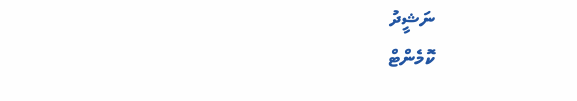ނަޝީދު
ކޮމެންޓް